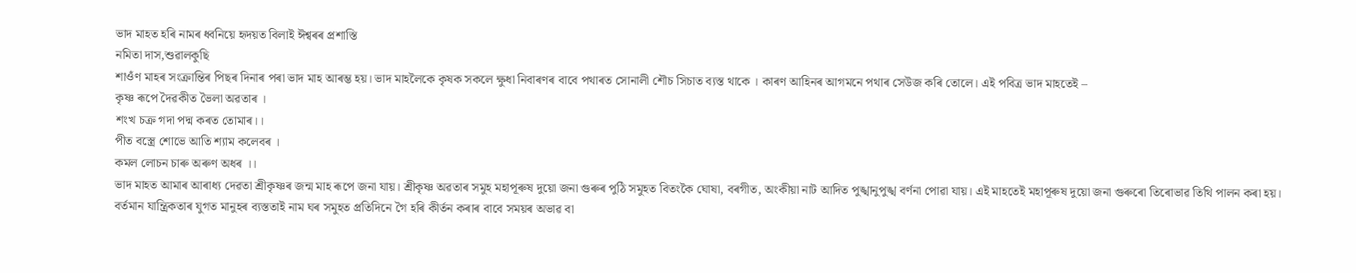ভাদ মাহত হৰি নামৰ ধ্বনিয়ে হৃদয়ত বিলাই ঈশ্বৰৰ প্ৰশাস্তি
নমিতা দাস,শুৱালকুছি
শাওঁণ মাহৰ সংক্ৰান্তিৰ পিছৰ দিনাৰ পৰা ভাদ মাহ আৰম্ভ হয়। ভাদ মাহলৈকে কৃষক সকলে ক্ষুধা নিবাৰণৰ বাবে পথাৰত সোনালী শৌচ সিচাত ব্যস্ত থাকে । কাৰণ আহিনৰ আগমনে পথাৰ সেউজ কৰি তোলে। এই পবিত্ৰ ভাদ মাহতেই –
কৃষ্ণ ৰূপে দৈৱকীত ভৈলা অৱতাৰ ।
শংখ চক্ৰ গদা পদ্ম কৰত তোমাৰ।।
পীত বস্ত্ৰে শোভে আতি শ্যাম কলেবৰ ।
কমল লোচন চাৰু অৰুণ অধৰ ।।
ভাদ মাহত আমাৰ আৰাধ্য দেৱতা শ্ৰীকৃষ্ণৰ জন্ম মাহ ৰূপে জনা যায়। শ্ৰীকৃষ্ণ অৱতাৰ সমুহ মহাপূৰুষ দুয়ো জনা গুৰুৰ পুঠি সমুহত বিতংকৈ ঘোষা, বৰগীত, অংকীয়া নাট আদিত পুঙ্খানুপুঙ্খ বৰ্ণনা পোৱা যায়। এই মাহতেই মহাপূৰুষ দুয়ো জনা গুৰুৰো তিৰোভাৱ তিথি পালন কৰা হয়।
বৰ্তমান যান্ত্ৰিকতাৰ যুগত মানুহৰ ব্যস্ততাই নাম ঘৰ সমুহত প্ৰতিদিনে গৈ হৰি কীৰ্তন কৰাৰ বাবে সময়ৰ অভাৱ বা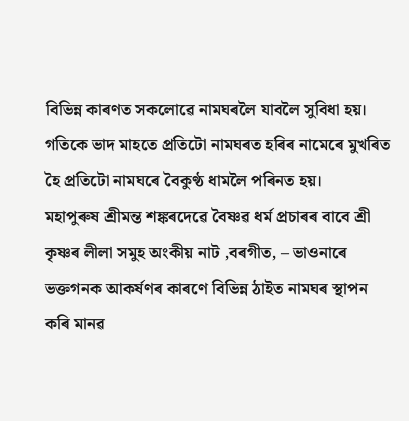বিভিন্ন কাৰণত সকলোৱে নামঘৰলৈ যাবলৈ সুবিধা হয়। গতিকে ভাদ মাহতে প্ৰতিটো নামঘৰত হৰিৰ নামেৰে মুখৰিত হৈ প্ৰতিটো নামঘৰে বৈকুণ্ঠ ধামলৈ পৰিনত হয়।
মহাপুৰুষ শ্ৰীমন্ত শঙ্কৰদেৱে বৈষ্ণৱ ধৰ্ম প্ৰচাৰৰ বাবে শ্ৰী কৃষ্ণৰ লীলা সমুহ অংকীয় নাট ,বৰগীত, – ভাওনাৰে ভক্তগনক আকৰ্ষণৰ কাৰণে বিভিন্ন ঠাইত নামঘৰ স্থাপন কৰি মানৱ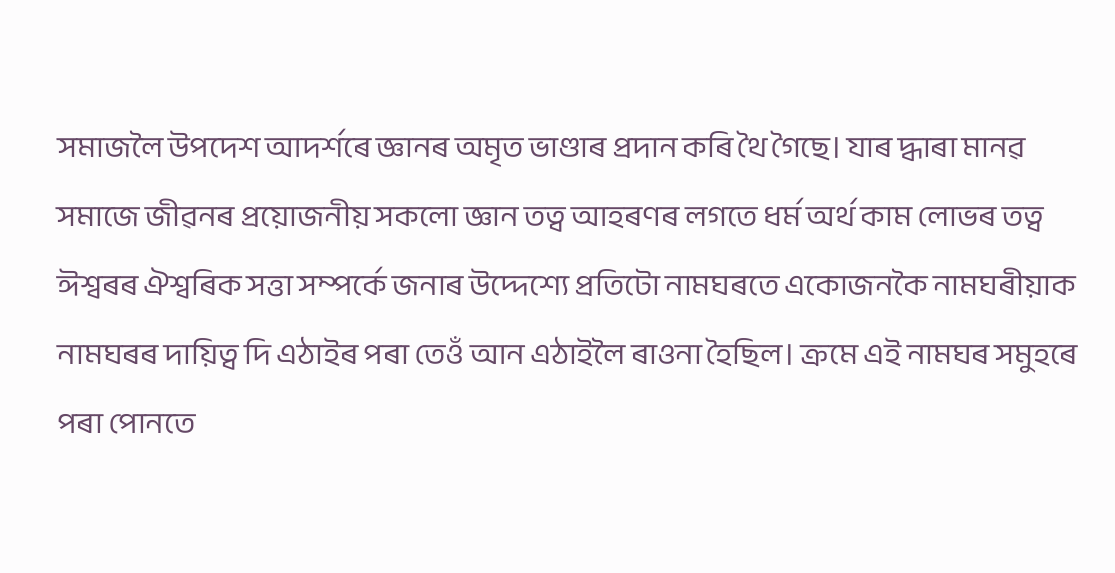সমাজলৈ উপদেশ আদৰ্শৰে জ্ঞানৰ অমৃত ভাণ্ডাৰ প্ৰদান কৰি থৈ গৈছে। যাৰ দ্ধাৰা মানৱ সমাজে জীৱনৰ প্ৰয়োজনীয় সকলো জ্ঞান তত্ব আহৰণৰ লগতে ধৰ্ম অৰ্থ কাম লোভৰ তত্ব ঈশ্বৰৰ ঐশ্বৰিক সত্তা সম্পৰ্কে জনাৰ উদ্দেশ্যে প্ৰতিটো নামঘৰতে একোজনকৈ নামঘৰীয়াক নামঘৰৰ দায়িত্ব দি এঠাইৰ পৰা তেওঁ আন এঠাইলৈ ৰাওনা হৈছিল। ক্ৰমে এই নামঘৰ সমুহৰে পৰা পোনতে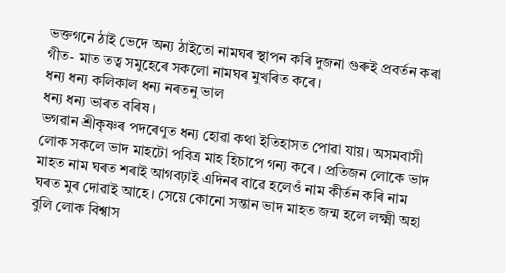ভক্তগনে ঠাই ভেদে অন্য ঠাইতো নামঘৰ স্থাপন কৰি দুজনা গুৰুই প্ৰবৰ্তন কৰা গীত- মাত তত্ব সমুহেৰে সকলো নামঘৰ মুখৰিত কৰে।
ধন্য ধন্য কলিকাল ধন্য নৰতনু ভাল
ধন্য ধন্য ভাৰত বৰিষ ।
ভগৱান শ্ৰীকৃষ্ণৰ পদৰেণুত ধন্য হোৱা কথা ইতিহাসত পোৱা যায়। অসমবাসী লোক সকলে ভাদ মাহটো পবিত্ৰ মাহ হিচাপে গন্য কৰে । প্ৰতিজন লোকে ভাদ মাহত নাম ঘৰত শৰাই আগবঢ়াই এদিনৰ বাৱে হলেওঁ নাম কীৰ্তন কৰি নাম ঘৰত মুৰ দোৱাই আহে। সেয়ে কোনো সন্তান ভাদ মাহত জন্ম হলে লক্ষ্মী অহা বুলি লোক বিশ্বাস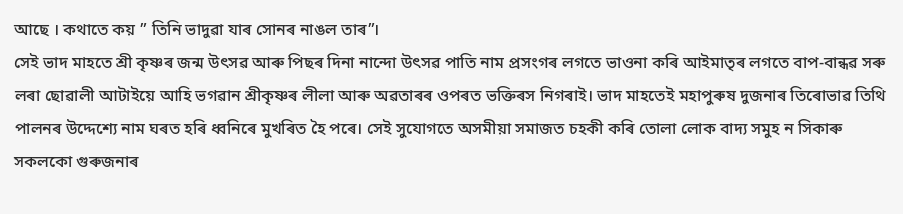আছে । কথাতে কয় ” তিনি ভাদুৱা যাৰ সোনৰ নাঙল তাৰ”।
সেই ভাদ মাহতে শ্ৰী কৃষ্ণৰ জন্ম উৎসৱ আৰু পিছৰ দিনা নান্দো উৎসৱ পাতি নাম প্ৰসংগৰ লগতে ভাওনা কৰি আইমাতৃৰ লগতে বাপ-বান্ধৱ সৰু লৰা ছোৱালী আটাইয়ে আহি ভগৱান শ্ৰীকৃষ্ণৰ লীলা আৰু অৱতাৰৰ ওপৰত ভক্তিৰস নিগৰাই। ভাদ মাহতেই মহাপুৰুষ দুজনাৰ তিৰোভাৱ তিথি পালনৰ উদ্দেশ্যে নাম ঘৰত হৰি ধ্বনিৰে মুখৰিত হৈ পৰে। সেই সুযোগতে অসমীয়া সমাজত চহকী কৰি তোলা লোক বাদ্য সমুহ ন সিকাৰু সকলকো গুৰুজনাৰ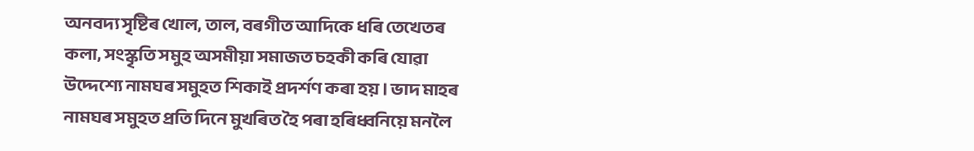অনবদ্য সৃষ্টিৰ খোল, তাল, বৰগীত আদিকে ধৰি তেখেতৰ কলা, সংস্কৃতি সমুহ অসমীয়া সমাজত চহকী কৰি যোৱা উদ্দেশ্যে নামঘৰ সমুহত শিকাই প্ৰদৰ্শণ কৰা হয় । ভাদ মাহৰ নামঘৰ সমুহত প্ৰতি দিনে মুখৰিত হৈ পৰা হৰিধ্বনিয়ে মনলৈ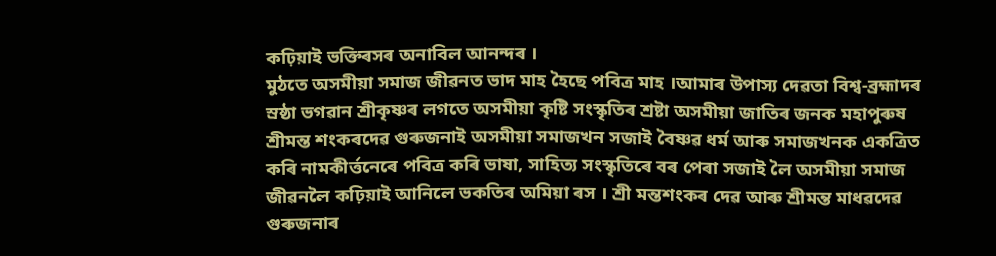কঢ়িয়াই ভক্তিৰসৰ অনাবিল আনন্দৰ ।
মুঠতে অসমীয়া সমাজ জীৱনত ভাদ মাহ হৈছে পবিত্ৰ মাহ ।আমাৰ উপাস্য দেৱতা বিশ্ব-ব্ৰহ্মাদৰ স্ৰষ্ঠা ভগৱান শ্ৰীকৃষ্ণৰ লগতে অসমীয়া কৃষ্টি সংস্কৃতিৰ শ্ৰষ্টা অসমীয়া জাতিৰ জনক মহাপুৰুষ শ্ৰীমন্ত শংকৰদেৱ গুৰুজনাই অসমীয়া সমাজখন সজাই বৈষ্ণৱ ধৰ্ম আৰু সমাজখনক একত্ৰিত কৰি নামকীৰ্ত্তনেৰে পবিত্ৰ কৰি ভাষা, সাহিত্য সংস্কৃতিৰে বৰ পেৰা সজাই লৈ অসমীয়া সমাজ জীৱনলৈ কঢ়িয়াই আনিলে ভকতিৰ অমিয়া ৰস । শ্ৰী মন্তশংকৰ দেৱ আৰু শ্ৰীমন্ত মাধৱদেৱ গুৰুজনাৰ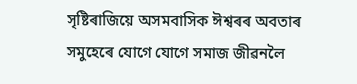সৃষ্টিৰাজিয়ে অসমবাসিক ঈশ্বৰৰ অবতাৰ সমুহেৰে যোগে যোগে সমাজ জীৱনলৈ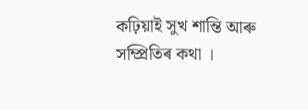কঢ়িয়াই সুখ শান্তি আৰু সম্প্ৰিতিৰ কথা ।